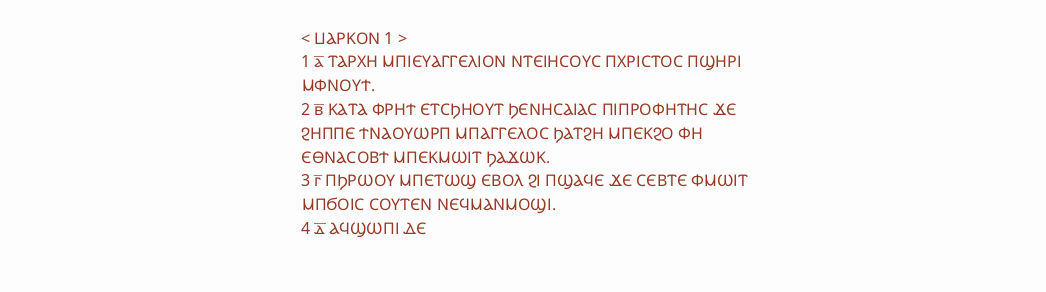< ⳘⲀⲢⲔⲞⲚ 1 >
1 ⲁ̅ ⲦⲀⲢⲬⲎ ⲘⲠⲒⲈⲨⲀⲄⲄⲈⲖⲒⲞⲚ ⲚⲦⲈⲒⲎⲤⲞⲨⲤ ⲠⲬⲢⲒⲤⲦⲞⲤ ⲠϢⲎⲢⲒ ⲘⲪⲚⲞⲨϮ.
2 ⲃ̅ ⲔⲀⲦⲀ ⲪⲢⲎϮ ⲈⲦⲤϦⲎⲞⲨⲦ ϦⲈⲚⲎⲤⲀⲒⲀⲤ ⲠⲒⲠⲢⲞⲪⲎⲦⲎⲤ ϪⲈ ϨⲎⲠⲠⲈ ϮⲚⲀⲞⲨⲰⲢⲠ ⲘⲠⲀⲄⲄⲈⲖⲞⲤ ϦⲀⲦϨⲎ ⲘⲠⲈⲔϨⲞ ⲪⲎ ⲈⲐⲚⲀⲤⲞⲂϮ ⲘⲠⲈⲔⲘⲰⲒⲦ ϦⲀϪⲰⲔ.
3 ⲅ̅ ⲠϦⲢⲰⲞⲨ ⲘⲠⲈⲦⲰϢ ⲈⲂⲞⲖ ϨⲒ ⲠϢⲀϤⲈ ϪⲈ ⲤⲈⲂⲦⲈ ⲪⲘⲰⲒⲦ ⲘⲠϬⲞⲒⲤ ⲤⲞⲨⲦⲈⲚ ⲚⲈϤⲘⲀⲚⲘⲞϢⲒ.
4 ⲇ̅ ⲀϤϢⲰⲠⲒ ⲆⲈ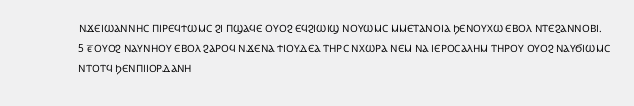ⲚϪⲈⲒⲰⲀⲚⲚⲎⲤ ⲠⲒⲢⲈϤϮⲰⲘⲤ ϨⲒ ⲠϢⲀϤⲈ ⲞⲨⲞϨ ⲈϤϨⲒⲰⲒϢ ⲚⲞⲨⲰⲘⲤ ⲘⲘⲈⲦⲀⲚⲞⲒⲀ ϦⲈⲚⲞⲨⲬⲰ ⲈⲂⲞⲖ ⲚⲦⲈϨⲀⲚⲚⲞⲂⲒ.
5 ⲉ̅ ⲞⲨⲞϨ ⲚⲀⲨⲚⲎⲞⲨ ⲈⲂⲞⲖ ϨⲀⲢⲞϤ ⲚϪⲈⲚⲀ ϮⲒⲞⲨⲆⲈⲀ ⲦⲎⲢⲤ ⲚⲬⲰⲢⲀ ⲚⲈⲘ ⲚⲀ ⲒⲈⲢⲞⲤⲀⲖⲎⲘ ⲦⲎⲢⲞⲨ ⲞⲨⲞϨ ⲚⲀⲨϬⲒⲰⲘⲤ ⲚⲦⲞⲦϤ ϦⲈⲚⲠⲒⲒⲞⲢⲆⲀⲚⲎ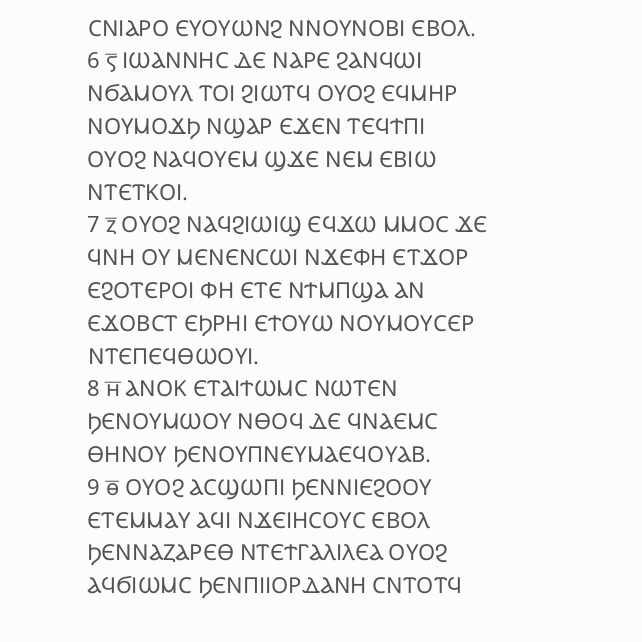ⲤⲚⲒⲀⲢⲞ ⲈⲨⲞⲨⲰⲚϨ ⲚⲚⲞⲨⲚⲞⲂⲒ ⲈⲂⲞⲖ.
6 ⲋ̅ ⲒⲰⲀⲚⲚⲎⲤ ⲆⲈ ⲚⲀⲢⲈ ϨⲀⲚϤⲰⲒ ⲚϬⲀⲘⲞⲨⲖ ⲦⲞⲒ ϨⲒⲰⲦϤ ⲞⲨⲞϨ ⲈϤⲘⲎⲢ ⲚⲞⲨⲘⲞϪϦ ⲚϢⲀⲢ ⲈϪⲈⲚ ⲦⲈϤϮⲠⲒ ⲞⲨⲞϨ ⲚⲀϤⲞⲨⲈⲘ ϢϪⲈ ⲚⲈⲘ ⲈⲂⲒⲰ ⲚⲦⲈⲦⲔⲞⲒ.
7 ⲍ̅ ⲞⲨⲞϨ ⲚⲀϤϨⲒⲰⲒϢ ⲈϤϪⲰ ⲘⲘⲞⲤ ϪⲈ ϤⲚⲎ ⲞⲨ ⲘⲈⲚⲈⲚⲤⲰⲒ ⲚϪⲈⲪⲎ ⲈⲦϪⲞⲢ ⲈϨⲞⲦⲈⲢⲞⲒ ⲪⲎ ⲈⲦⲈ ⲚϮⲘⲠϢⲀ ⲀⲚ ⲈϪⲞⲂⲤⲦ ⲈϦⲢⲎⲒ ⲈϮⲞⲨⲰ ⲚⲞⲨⲘⲞⲨⲤⲈⲢ ⲚⲦⲈⲠⲈϤⲐⲰⲞⲨⲒ.
8 ⲏ̅ ⲀⲚⲞⲔ ⲈⲦⲀⲒϮⲰⲘⲤ ⲚⲰⲦⲈⲚ ϦⲈⲚⲞⲨⲘⲰⲞⲨ ⲚⲐⲞϤ ⲆⲈ ϤⲚⲀⲈⲘⲤ ⲐⲎⲚⲞⲨ ϦⲈⲚⲞⲨⲠⲚⲈⲨⲘⲀⲈϤⲞⲨⲀⲂ.
9 ⲑ̅ ⲞⲨⲞϨ ⲀⲤϢⲰⲠⲒ ϦⲈⲚⲚⲒⲈϨⲞⲞⲨ ⲈⲦⲈⲘⲘⲀⲨ ⲀϤⲒ ⲚϪⲈⲒⲎⲤⲞⲨⲤ ⲈⲂⲞⲖ ϦⲈⲚⲚⲀⲌⲀⲢⲈⲐ ⲚⲦⲈϮⲄⲀⲖⲒⲖⲈⲀ ⲞⲨⲞϨ ⲀϤϬⲒⲰⲘⲤ ϦⲈⲚⲠⲒⲒⲞⲢⲆⲀⲚⲎ ⲤⲚⲦⲞⲦϤ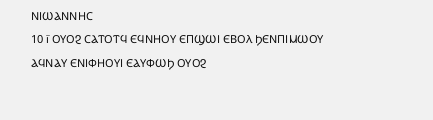ⲚⲒⲰⲀⲚⲚⲎⲤ
10 ⲓ̅ ⲞⲨⲞϨ ⲤⲀⲦⲞⲦϤ ⲈϤⲚⲎⲞⲨ ⲈⲠϢⲰⲒ ⲈⲂⲞⲖ ϦⲈⲚⲠⲒⲘⲰⲞⲨ ⲀϤⲚⲀⲨ ⲈⲚⲒⲪⲎⲞⲨⲒ ⲈⲀⲨⲪⲰϦ ⲞⲨⲞϨ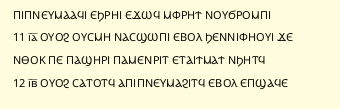ⲠⲒⲠⲚⲈⲨⲘⲀⲀϤⲒ ⲈϦⲢⲎⲒ ⲈϪⲰϤ ⲘⲪⲢⲎϮ ⲚⲞⲨϬⲢⲞⲘⲠⲒ
11 ⲓ̅ⲁ̅ ⲞⲨⲞϨ ⲞⲨⲤⲘⲎ ⲚⲀⲤϢⲰⲠⲒ ⲈⲂⲞⲖ ϦⲈⲚⲚⲒⲪⲎⲞⲨⲒ ϪⲈ ⲚⲐⲞⲔ ⲠⲈ ⲠⲀϢⲎⲢⲒ ⲠⲀⲘⲈⲚⲢⲒⲦ ⲈⲦⲀⲒϮⲘⲀϮ ⲚϦⲎⲦϤ
12 ⲓ̅ⲃ̅ ⲞⲨⲞϨ ⲤⲀⲦⲞⲦϤ ⲀⲠⲒⲠⲚⲈⲨⲘⲀϨⲒⲦϤ ⲈⲂⲞⲖ ⲈⲠϢⲀϤⲈ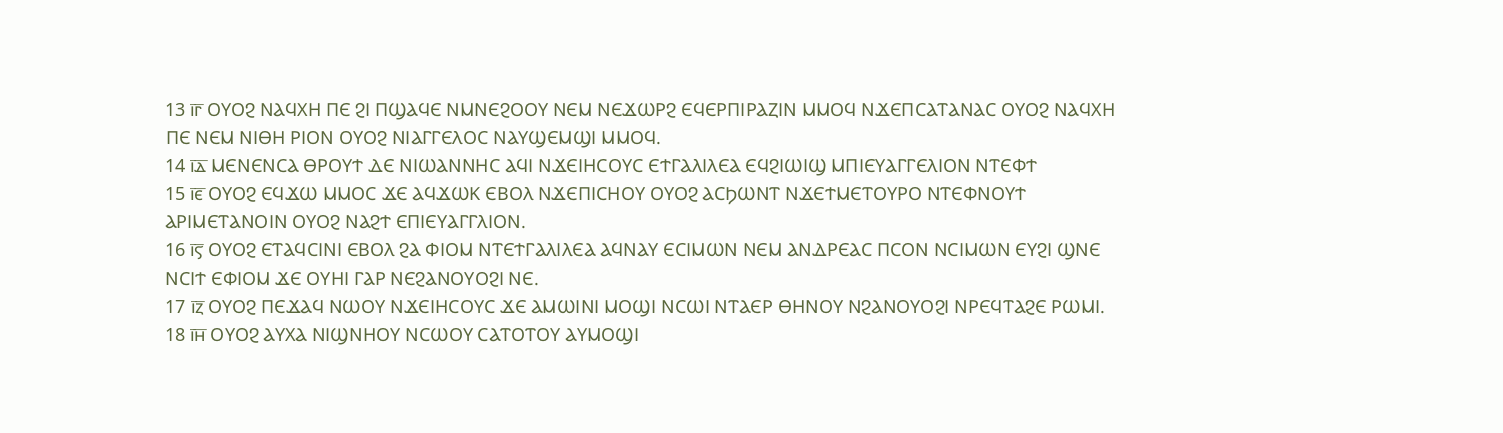13 ⲓ̅ⲅ̅ ⲞⲨⲞϨ ⲚⲀϤⲬⲎ ⲠⲈ ϨⲒ ⲠϢⲀϤⲈ ⲚⲘⲚⲈϨⲞⲞⲨ ⲚⲈⲘ ⲚⲈϪⲰⲢϨ ⲈϤⲈⲢⲠⲒⲢⲀⲌⲒⲚ ⲘⲘⲞϤ ⲚϪⲈⲠⲤⲀⲦⲀⲚⲀⲤ ⲞⲨⲞϨ ⲚⲀϤⲬⲎ ⲠⲈ ⲚⲈⲘ ⲚⲒⲐⲎ ⲢⲒⲞⲚ ⲞⲨⲞϨ ⲚⲒⲀⲄⲄⲈⲖⲞⲤ ⲚⲀⲨϢⲈⲘϢⲒ ⲘⲘⲞϤ.
14 ⲓ̅ⲇ̅ ⲘⲈⲚⲈⲚⲤⲀ ⲐⲢⲞⲨϮ ⲆⲈ ⲚⲒⲰⲀⲚⲚⲎⲤ ⲀϤⲒ ⲚϪⲈⲒⲎⲤⲞⲨⲤ ⲈϮⲄⲀⲖⲒⲖⲈⲀ ⲈϤϨⲒⲰⲒϢ ⲘⲠⲒⲈⲨⲀⲄⲄⲈⲖⲒⲞⲚ ⲚⲦⲈⲪϮ
15 ⲓ̅ⲉ̅ ⲞⲨⲞϨ ⲈϤϪⲰ ⲘⲘⲞⲤ ϪⲈ ⲀϤϪⲰⲔ ⲈⲂⲞⲖ ⲚϪⲈⲠⲒⲤⲎⲞⲨ ⲞⲨⲞϨ ⲀⲤϦⲰⲚⲦ ⲚϪⲈϮⲘⲈⲦⲞⲨⲢⲞ ⲚⲦⲈⲪⲚⲞⲨϮ ⲀⲢⲒⲘⲈⲦⲀⲚⲞⲒⲚ ⲞⲨⲞϨ ⲚⲀϨϮ ⲈⲠⲒⲈⲨⲀⲄⲄⲖⲒⲞⲚ.
16 ⲓ̅ⲋ̅ ⲞⲨⲞϨ ⲈⲦⲀϤⲤⲒⲚⲒ ⲈⲂⲞⲖ ϨⲀ ⲪⲒⲞⲘ ⲚⲦⲈϮⲄⲀⲖⲒⲖⲈⲀ ⲀϤⲚⲀⲨ ⲈⲤⲒⲘⲰⲚ ⲚⲈⲘ ⲀⲚⲆⲢⲈⲀⲤ ⲠⲤⲞⲚ ⲚⲤⲒⲘⲰⲚ ⲈⲨϨⲒ ϢⲚⲈ ⲚⲤⲒϮ ⲈⲪⲒⲞⲘ ϪⲈ ⲞⲨⲎⲒ ⲄⲀⲢ ⲚⲈϨⲀⲚⲞⲨⲞϨⲒ ⲚⲈ.
17 ⲓ̅ⲍ̅ ⲞⲨⲞϨ ⲠⲈϪⲀϤ ⲚⲰⲞⲨ ⲚϪⲈⲒⲎⲤⲞⲨⲤ ϪⲈ ⲀⲘⲰⲒⲚⲒ ⲘⲞϢⲒ ⲚⲤⲰⲒ ⲚⲦⲀⲈⲢ ⲐⲎⲚⲞⲨ ⲚϨⲀⲚⲞⲨⲞϨⲒ ⲚⲢⲈϤⲦⲀϨⲈ ⲢⲰⲘⲒ.
18 ⲓ̅ⲏ̅ ⲞⲨⲞϨ ⲀⲨⲬⲀ ⲚⲒϢⲚⲎⲞⲨ ⲚⲤⲰⲞⲨ ⲤⲀⲦⲞⲦⲞⲨ ⲀⲨⲘⲞϢⲒ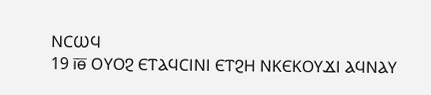ⲚⲤⲰϤ
19 ⲓ̅ⲑ̅ ⲞⲨⲞϨ ⲈⲦⲀϤⲤⲒⲚⲒ ⲈⲦϨⲎ ⲚⲔⲈⲔⲞⲨϪⲒ ⲀϤⲚⲀⲨ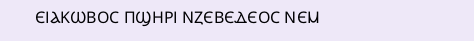ⲈⲒⲀⲔⲰⲂⲞⲤ ⲠϢⲎⲢⲒ ⲚⲌⲈⲂⲈⲆⲈⲞⲤ ⲚⲈⲘ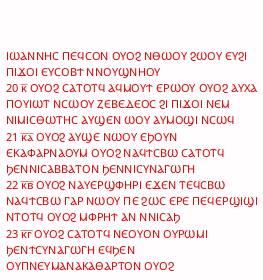ⲒⲰⲀⲚⲚⲎⲤ ⲠⲈϤⲤⲞⲚ ⲞⲨⲞϨ ⲚⲐⲰⲞⲨ ϨⲰⲞⲨ ⲈⲨϨⲒ ⲠⲒϪⲞⲒ ⲈⲨⲤⲞⲂϮ ⲚⲚⲞⲨϢⲚⲎⲞⲨ
20 ⲕ̅ ⲞⲨⲞϨ ⲤⲀⲦⲞⲦϤ ⲀϤⲘⲞⲨϮ ⲈⲢⲰⲞⲨ ⲞⲨⲞϨ ⲀⲨⲬⲀ ⲠⲞⲨⲒⲰⲦ ⲚⲤⲰⲞⲨ ⲌⲈⲂⲈⲆⲈⲞⲤ ϨⲒ ⲠⲒϪⲞⲒ ⲚⲈⲘ ⲚⲒⲘⲒⲤⲐⲰⲦⲎⲤ ⲀⲨϢⲈⲚ ⲰⲞⲨ ⲀⲨⲘⲞϢⲒ ⲚⲤⲰϤ
21 ⲕ̅ⲁ̅ ⲞⲨⲞϨ ⲀⲨϢⲈ ⲚⲰⲞⲨ ⲈϦⲞⲨⲚ ⲈⲔⲀⲪⲀⲢⲚⲀⲞⲨⲘ ⲞⲨⲞϨ ⲚⲀϤϮⲤⲂⲰ ⲤⲀⲦⲞⲦϤ ϦⲈⲚⲚⲒⲤⲀⲂⲂⲀⲦⲞⲚ ϦⲈⲚⲚⲒⲤⲨⲚⲀⲄⲰⲄⲎ
22 ⲕ̅ⲃ̅ ⲞⲨⲞϨ ⲚⲀⲨⲈⲢϢⲪⲎⲢⲒ ⲈϪⲈⲚ ⲦⲈϤⲤⲂⲰ ⲚⲀϤϮⲤⲂⲰ ⲄⲀⲢ ⲚⲰⲞⲨ ⲠⲈ ϨⲰⲤ ⲈⲢⲈ ⲠⲈϤⲈⲢϢⲒϢⲒ ⲚⲦⲞⲦϤ ⲞⲨⲞϨ ⲘⲪⲢⲎϮ ⲀⲚ ⲚⲚⲒⲤⲀϦ
23 ⲕ̅ⲅ̅ ⲞⲨⲞϨ ⲤⲀⲦⲞⲦϤ ⲚⲈⲞⲨⲞⲚ ⲞⲨⲢⲰⲘⲒ ϦⲈⲚϮⲤⲨⲚⲀⲄⲰⲄⲎ ⲈϤϦⲈⲚ ⲞⲨⲠⲚⲈⲨⲘⲀⲚⲀⲔⲀⲐⲀⲢⲦⲞⲚ ⲞⲨⲞϨ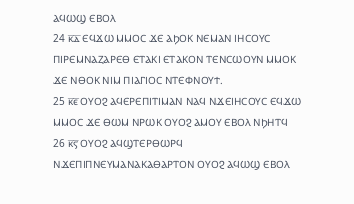ⲀϤⲰϢ ⲈⲂⲞⲖ
24 ⲕ̅ⲇ̅ ⲈϤϪⲰ ⲘⲘⲞⲤ ϪⲈ ⲀϦⲞⲔ ⲚⲈⲘⲀⲚ ⲒⲎⲤⲞⲨⲤ ⲠⲒⲢⲈⲘⲚⲀⲌⲀⲢⲈⲐ ⲈⲦⲀⲔⲒ ⲈⲦⲀⲔⲞⲚ ⲦⲈⲚⲤⲰⲞⲨⲚ ⲘⲘⲞⲔ ϪⲈ ⲚⲐⲞⲔ ⲚⲒⲘ ⲠⲒⲀⲄⲒⲞⲤ ⲚⲦⲈⲪⲚⲞⲨϮ.
25 ⲕ̅ⲉ̅ ⲞⲨⲞϨ ⲀϤⲈⲢⲈⲠⲒⲦⲒⲘⲀⲚ ⲚⲀϤ ⲚϪⲈⲒⲎⲤⲞⲨⲤ ⲈϤϪⲰ ⲘⲘⲞⲤ ϪⲈ ⲐⲰⲘ ⲚⲢⲰⲔ ⲞⲨⲞϨ ⲀⲘⲞⲨ ⲈⲂⲞⲖ ⲚϦⲎⲦϤ
26 ⲕ̅ⲋ̅ ⲞⲨⲞϨ ⲀϤϢⲦⲈⲢⲐⲰⲢϤ ⲚϪⲈⲠⲒⲠⲚⲈⲨⲘⲀⲚⲀⲔⲀⲐⲀⲢⲦⲞⲚ ⲞⲨⲞϨ ⲀϤⲰϢ ⲈⲂⲞⲖ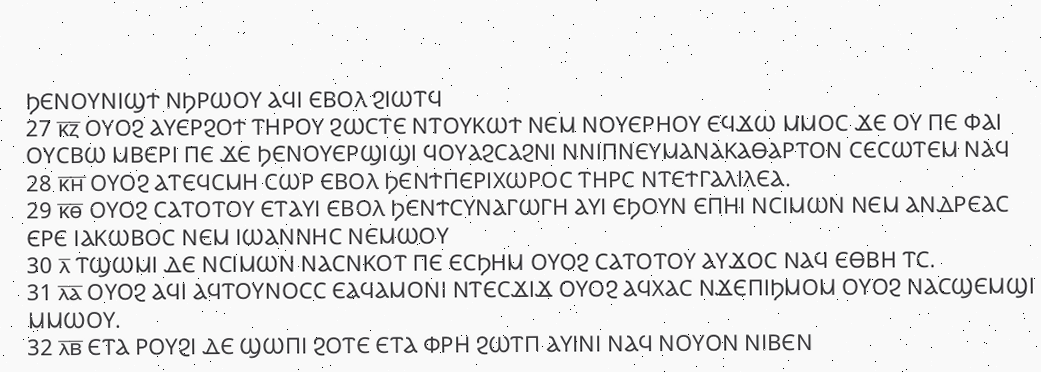ϦⲈⲚⲞⲨⲚⲒϢϮ ⲚϦⲢⲰⲞⲨ ⲀϤⲒ ⲈⲂⲞⲖ ϨⲒⲰⲦϤ
27 ⲕ̅ⲍ̅ ⲞⲨⲞϨ ⲀⲨⲈⲢϨⲞϮ ⲦⲎⲢⲞⲨ ϨⲰⲤⲦⲈ ⲚⲦⲞⲨⲔⲰϮ ⲚⲈⲘ ⲚⲞⲨⲈⲢⲎⲞⲨ ⲈϤϪⲰ ⲘⲘⲞⲤ ϪⲈ ⲞⲨ ⲠⲈ ⲪⲀⲒ ⲞⲨⲤⲂⲰ ⲘⲂⲈⲢⲒ ⲠⲈ ϪⲈ ϦⲈⲚⲞⲨⲈⲢϢⲒϢⲒ ϤⲞⲨⲀϨⲤⲀϨⲚⲒ ⲚⲚⲒⲠⲚⲈⲨⲘⲀⲚⲀⲔⲀⲐⲀⲢⲦⲞⲚ ⲤⲈⲤⲰⲦⲈⲘ ⲚⲀϤ
28 ⲕ̅ⲏ̅ ⲞⲨⲞϨ ⲀⲦⲈϤⲤⲘⲎ ⲤⲰⲢ ⲈⲂⲞⲖ ϦⲈⲚϮⲠⲈⲢⲒⲬⲰⲢⲞⲤ ⲦⲎⲢⲤ ⲚⲦⲈϮⲄⲀⲖⲒⲖⲈⲀ.
29 ⲕ̅ⲑ̅ ⲞⲨⲞϨ ⲤⲀⲦⲞⲦⲞⲨ ⲈⲦⲀⲨⲒ ⲈⲂⲞⲖ ϦⲈⲚϮⲤⲨⲚⲀⲄⲰⲄⲎ ⲀⲨⲒ ⲈϦⲞⲨⲚ ⲈⲠⲎⲒ ⲚⲤⲒⲘⲰⲚ ⲚⲈⲘ ⲀⲚⲆⲢⲈⲀⲤ ⲈⲢⲈ ⲒⲀⲔⲰⲂⲞⲤ ⲚⲈⲘ ⲒⲰⲀⲚⲚⲎⲤ ⲚⲈⲘⲰⲞⲨ
30 ⲗ̅ ⲦϢⲰⲘⲒ ⲆⲈ ⲚⲤⲒⲘⲰⲚ ⲚⲀⲤⲚⲔⲞⲦ ⲠⲈ ⲈⲤϦⲎⲘ ⲞⲨⲞϨ ⲤⲀⲦⲞⲦⲞⲨ ⲀⲨϪⲞⲤ ⲚⲀϤ ⲈⲐⲂⲎ ⲦⲤ.
31 ⲗ̅ⲁ̅ ⲞⲨⲞϨ ⲀϤⲒ ⲀϤⲦⲞⲨⲚⲞⲤⲤ ⲈⲀϤⲀⲘⲞⲚⲒ ⲚⲦⲈⲤϪⲒϪ ⲞⲨⲞϨ ⲀϤⲬⲀⲤ ⲚϪⲈⲠⲒϦⲘⲞⲘ ⲞⲨⲞϨ ⲚⲀⲤϢⲈⲘϢⲒ ⲘⲘⲰⲞⲨ.
32 ⲗ̅ⲃ̅ ⲈⲦⲀ ⲢⲞⲨϨⲒ ⲆⲈ ϢⲰⲠⲒ ϨⲞⲦⲈ ⲈⲦⲀ ⲪⲢⲎ ϨⲰⲦⲠ ⲀⲨⲒⲚⲒ ⲚⲀϤ ⲚⲞⲨⲞⲚ ⲚⲒⲂⲈⲚ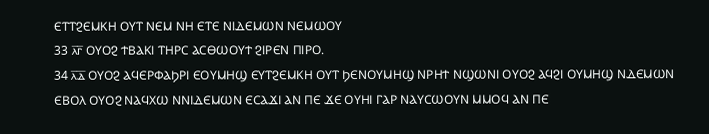ⲈⲦⲦϨⲈⲘⲔⲎ ⲞⲨⲦ ⲚⲈⲘ ⲚⲎ ⲈⲦⲈ ⲚⲒⲆⲈⲘⲰⲚ ⲚⲈⲘⲰⲞⲨ
33 ⲗ̅ⲅ̅ ⲞⲨⲞϨ ϮⲂⲀⲔⲒ ⲦⲎⲢⲤ ⲀⲤⲐⲰⲞⲨϮ ϨⲒⲢⲈⲚ ⲠⲒⲢⲞ.
34 ⲗ̅ⲇ̅ ⲞⲨⲞϨ ⲀϤⲈⲢⲪⲀϦⲢⲒ ⲈⲞⲨⲘⲎϢ ⲈⲨⲦϨⲈⲘⲔⲎ ⲞⲨⲦ ϦⲈⲚⲞⲨⲘⲎϢ ⲚⲢⲎϮ ⲚϢⲰⲚⲒ ⲞⲨⲞϨ ⲀϤϨⲒ ⲞⲨⲘⲎϢ ⲚⲆⲈⲘⲰⲚ ⲈⲂⲞⲖ ⲞⲨⲞϨ ⲚⲀϤⲬⲰ ⲚⲚⲒⲆⲈⲘⲰⲚ ⲈⲤⲀϪⲒ ⲀⲚ ⲠⲈ ϪⲈ ⲞⲨⲎⲒ ⲄⲀⲢ ⲚⲀⲨⲤⲰⲞⲨⲚ ⲘⲘⲞϤ ⲀⲚ ⲠⲈ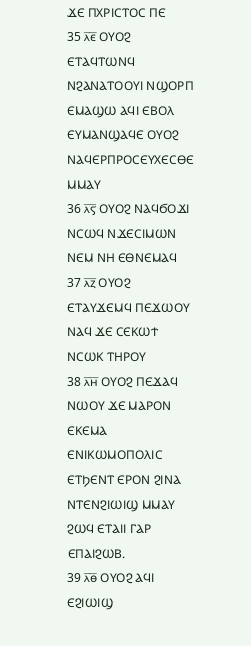ϪⲈ ⲠⲬⲢⲒⲤⲦⲞⲤ ⲠⲈ
35 ⲗ̅ⲉ̅ ⲞⲨⲞϨ ⲈⲦⲀϤⲦⲰⲚϤ ⲚϨⲀⲚⲀⲦⲞⲞⲨⲒ ⲚϢⲞⲢⲠ ⲈⲘⲀϢⲰ ⲀϤⲒ ⲈⲂⲞⲖ ⲈⲨⲘⲀⲚϢⲀϤⲈ ⲞⲨⲞϨ ⲚⲀϤⲈⲢⲠⲢⲞⲤⲈⲨⲬⲈⲤⲐⲈ ⲘⲘⲀⲨ
36 ⲗ̅ⲋ̅ ⲞⲨⲞϨ ⲚⲀϤϬⲞϪⲒ ⲚⲤⲰϤ ⲚϪⲈⲤⲒⲘⲰⲚ ⲚⲈⲘ ⲚⲎ ⲈⲐⲚⲈⲘⲀϤ
37 ⲗ̅ⲍ̅ ⲞⲨⲞϨ ⲈⲦⲀⲨϪⲈⲘϤ ⲠⲈϪⲰⲞⲨ ⲚⲀϤ ϪⲈ ⲤⲈⲔⲰϮ ⲚⲤⲰⲔ ⲦⲎⲢⲞⲨ
38 ⲗ̅ⲏ̅ ⲞⲨⲞϨ ⲠⲈϪⲀϤ ⲚⲰⲞⲨ ϪⲈ ⲘⲀⲢⲞⲚ ⲈⲔⲈⲘⲀ ⲈⲚⲒⲔⲰⲘⲞⲠⲞⲖⲒⲤ ⲈⲦϦⲈⲚⲦ ⲈⲢⲞⲚ ϨⲒⲚⲀ ⲚⲦⲈⲚϨⲒⲰⲒϢ ⲘⲘⲀⲨ ϨⲰϤ ⲈⲦⲀⲒⲒ ⲄⲀⲢ ⲈⲠⲀⲒϨⲰⲂ.
39 ⲗ̅ⲑ̅ ⲞⲨⲞϨ ⲀϤⲒ ⲈϨⲒⲰⲒϢ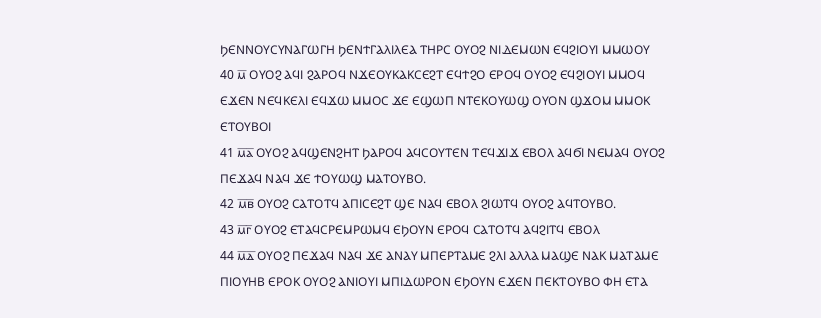ϦⲈⲚⲚⲞⲨⲤⲨⲚⲀⲄⲰⲄⲎ ϦⲈⲚϮⲄⲀⲖⲒⲖⲈⲀ ⲦⲎⲢⲤ ⲞⲨⲞϨ ⲚⲒⲆⲈⲘⲰⲚ ⲈϤϨⲒⲞⲨⲒ ⲘⲘⲰⲞⲨ
40 ⲙ̅ ⲞⲨⲞϨ ⲀϤⲒ ϨⲀⲢⲞϤ ⲚϪⲈⲞⲨⲔⲀⲔⲤⲈϨⲦ ⲈϤϮϨⲞ ⲈⲢⲞϤ ⲞⲨⲞϨ ⲈϤϨⲒⲞⲨⲒ ⲘⲘⲞϤ ⲈϪⲈⲚ ⲚⲈϤⲔⲈⲖⲒ ⲈϤϪⲰ ⲘⲘⲞⲤ ϪⲈ ⲈϢⲰⲠ ⲚⲦⲈⲔⲞⲨⲰϢ ⲞⲨⲞⲚ ϢϪⲞⲘ ⲘⲘⲞⲔ ⲈⲦⲞⲨⲂⲞⲒ
41 ⲙ̅ⲁ̅ ⲞⲨⲞϨ ⲀϤϢⲈⲚϨⲎⲦ ϦⲀⲢⲞϤ ⲀϤⲤⲞⲨⲦⲈⲚ ⲦⲈϤϪⲒϪ ⲈⲂⲞⲖ ⲀϤϬⲒ ⲚⲈⲘⲀϤ ⲞⲨⲞϨ ⲠⲈϪⲀϤ ⲚⲀϤ ϪⲈ ϮⲞⲨⲰϢ ⲘⲀⲦⲞⲨⲂⲞ.
42 ⲙ̅ⲃ̅ ⲞⲨⲞϨ ⲤⲀⲦⲞⲦϤ ⲀⲠⲒⲤⲈϨⲦ ϢⲈ ⲚⲀϤ ⲈⲂⲞⲖ ϨⲒⲰⲦϤ ⲞⲨⲞϨ ⲀϤⲦⲞⲨⲂⲞ.
43 ⲙ̅ⲅ̅ ⲞⲨⲞϨ ⲈⲦⲀϤⲤⲢⲈⲘⲢⲰⲘϤ ⲈϦⲞⲨⲚ ⲈⲢⲞϤ ⲤⲀⲦⲞⲦϤ ⲀϤϨⲒⲦϤ ⲈⲂⲞⲖ
44 ⲙ̅ⲇ̅ ⲞⲨⲞϨ ⲠⲈϪⲀϤ ⲚⲀϤ ϪⲈ ⲀⲚⲀⲨ ⲘⲠⲈⲢⲦⲀⲘⲈ ϨⲖⲒ ⲀⲖⲖⲀ ⲘⲀϢⲈ ⲚⲀⲔ ⲘⲀⲦⲀⲘⲈ ⲠⲒⲞⲨⲎⲂ ⲈⲢⲞⲔ ⲞⲨⲞϨ ⲀⲚⲒⲞⲨⲒ ⲘⲠⲒⲆⲰⲢⲞⲚ ⲈϦⲞⲨⲚ ⲈϪⲈⲚ ⲠⲈⲔⲦⲞⲨⲂⲞ ⲪⲎ ⲈⲦⲀ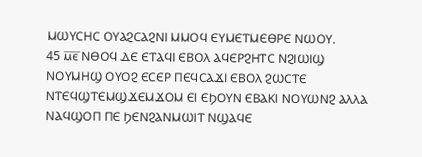ⲘⲰⲨⲤⲎⲤ ⲞⲨⲀϨⲤⲀϨⲚⲒ ⲘⲘⲞϤ ⲈⲨⲘⲈⲦⲘⲈⲐⲢⲈ ⲚⲰⲞⲨ.
45 ⲙ̅ⲉ̅ ⲚⲐⲞϤ ⲆⲈ ⲈⲦⲀϤⲒ ⲈⲂⲞⲖ ⲀϤⲈⲢϨⲎⲦⲤ ⲚϨⲒⲰⲒϢ ⲚⲞⲨⲘⲎϢ ⲞⲨⲞϨ ⲈⲤⲈⲢ ⲠⲈϤⲤⲀϪⲒ ⲈⲂⲞⲖ ϨⲰⲤⲦⲈ ⲚⲦⲈϤϢⲦⲈⲘϢϪⲈⲘϪⲞⲘ ⲈⲒ ⲈϦⲞⲨⲚ ⲈⲂⲀⲔⲒ ⲚⲞⲨⲰⲚϨ ⲀⲖⲖⲀ ⲚⲀϤϢⲞⲠ ⲠⲈ ϦⲈⲚϨⲀⲚⲘⲰⲒⲦ ⲚϢⲀϤⲈ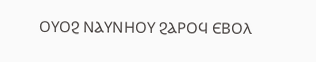ⲞⲨⲞϨ ⲚⲀⲨⲚⲎⲞⲨ ϨⲀⲢⲞϤ ⲈⲂⲞⲖ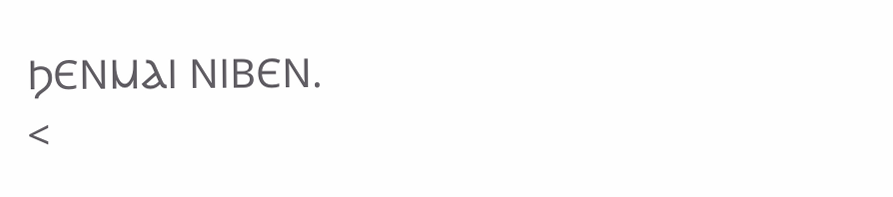ϦⲈⲚⲘⲀⲒ ⲚⲒⲂⲈⲚ.
<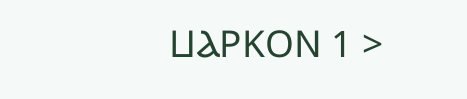ⳘⲀⲢⲔⲞⲚ 1 >